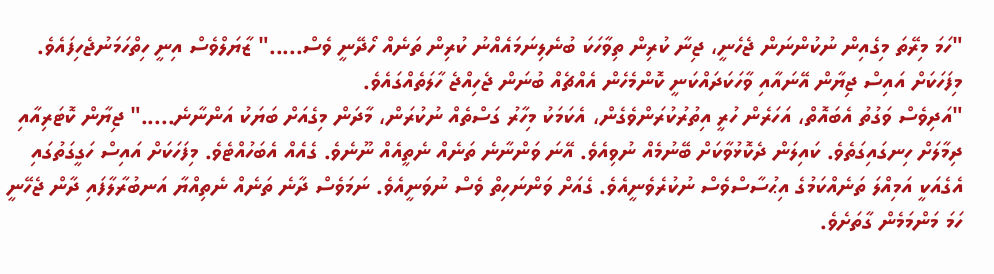"ހަމަ މިރޭތަ މިގެއިން ނުކުންނަން ޖެހެނީ، ޖިނާ ކުރިން ތިވާހަކަ ބުނެލިނަމައެއްނު ކުރިން ތަނެއް ހޯދޭނީ ވެސް....." ޒާޔަލްވެސް އިނީ ހިތްހަމަނުޖެހިފައެވެ. މިފަހަކަށް އައިސް ޖިޔާން އޭނައާއި ވާހަކަދައްކަނީ ކޮންމެހެން އެއްޗެއް ބުނަން ޖެހިއްޖެ ހާލަތެއްގައެވެ.
"އަދިވެސް ވަގުތު އެބައޮތް، އަހަރެން ހުރީ އިތުރުކުރަންވެގެން، އެކަމަކު މިހާރު ގަސްތެއް ނުކުރަން، މާދަން މިގެއަށް ބަޔަކު އަންނާނެ....." ޖިޔާން ކޮޓަރިއާއި ދިމާލަށް ހިނގައިގަތެވެ. ކައިލަން ދެކޮޅުވާކަށް ބޭނުމެއް ނުވިއެވެ. އޭނަ ވަންނާނެ ތަނެއް ނެތީއެއް ނޫނެވެ. ގެއެއް އެބަހުއްޓެވެ. މިފަހަކަށް އައިސް ހަގީގަތުގައި އެގެއަކީ އަމިއްލަ ތަނެއްކަމުގެ އިޙުސާސްވެސް ނުކުރެވެނީއެވެ. ގެއަށް ވަންނަހިތް ވެސް ނުވަނީއެވެ. ނަމަވެސް ދާނެ ތަނެއް ނެތިއްޔާ އަނބުރާލާފައި ދާން ޖެހޭނީ ހަމަ މަންމަމެން ގާތަށެވެ.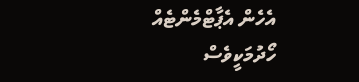އެހެން އެޕާޓްމެންޓެއް ހޯދުމަކީވެސް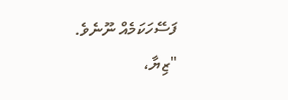ފަސޭހަކަމެއް ނޫނެވެ.
"ޒިޔާ،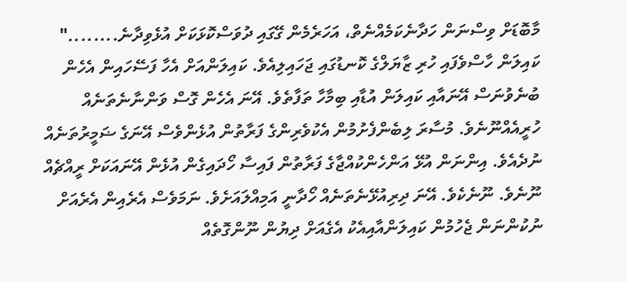މާބޮޑަށް ވިސްނަން ހަދާނެކަމެއްނެތް، އަހަރެމެން ގޭގައި ދުވަސްކޮޅަކަށް އުޅެވިދާނެ........" ކައިލަން ހާސްވެފައި ހުރި ޒާޔަލްގެ ކޮނޑުގައި ޖަހައިލިއެވެ. ކައިލަންއަށް އެހާ ފަސޭހައިން އެހެން ބުނެވުނަސް އޭނައާއި ކައިލަން އުޑާއި ބިމާހާ ތަފާތެވެ. އޭނަ އެހެން ގޮސް ވަންނާނެތަނެއް ހުރީއެއްނޫނެވެ. މުސާރަ ލިބެންފެށުމުން އެކުވެރިންގެ ފަރާތުން އުޅެންވެސް އޭނަގެ ޟަމީރުތަނެއް ނުދެއެވެ. އިންނަން އުޅޭ އަންހެންކުއްޖާގެ ފަރާތުން ފައިސާ ހޯދައިގެން އުޅެން އޭނައަކަށް ރީއްޗެއް ނޫނެވެ. ނޫނެކެވެ. އޭނަ ދިރިއުޅޭނެތަނެއް ހޯދާނީ އަމިއްލައަށެވެ. ނަމަވެސް އެރެއިން އެރެއަށް ނުކުންނަން ޖެހުމުން ކައިލަންއާއިއެކު އެގެއަށް ދިޔުން ނޫންގޮތެއް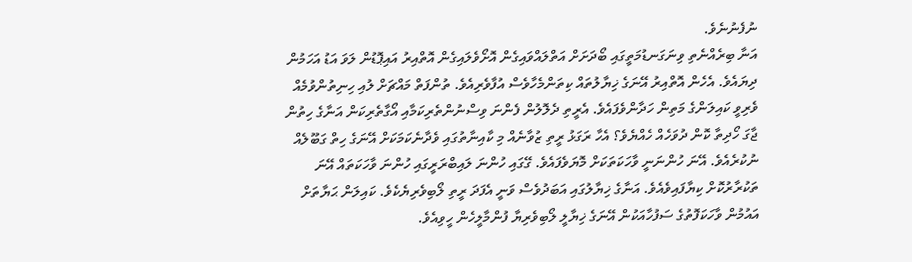ނުފެނުނެވެ.
އަނާ ބިރެއްނެތި ވިނަގަނޑުމަތީގައި ބޯދަށަށް އަތްލައްވައިގެން އޮށޯވެލައިގެން އޮތްއިރު އައިޕޮޑުން ލަވަ އަޑު އަހަމުން ދިޔައެވެ. އެހެން އޮތްއިރު އޭނަގެ ޚިޔާލުތައް ކިތަންމެހާވެސް އުފާވެރިއެވެ. ތުންފަތް މައްޗަށް ލުއި ހިނިތުންވުމެއް ވެރިވީ ކައިލަންގެ މަތިން ހަދާންވެފައެވެ. އެރީތި ދެލޮލުން ފެންނަ ވިސްނުންތެރިކަމާއި އޯގާތެރިކަން އަނާގެ ހިތުން ޖާގަ ހޯދިތާ ކޮން ދުވަހެއް ހެއްޔެވެ؟ އެހާ ރަގަޅު ރީތި ޒުވާނެއް މި ކާއިނާތުގައި ވެދާނެކަމަކަށް އޭނަގެ ހިތް ގަބޫލެއް ނުކުރެއެވެ. އޭނަ ހުންނަނީ ވާހަކަތަކަށް މޮޔަވެފައެވެ. ގޭގައި ހުންނަ ލައިބްރަރީގައި ހުންނަ ވާހަކަތައް އޭނަ ތަކުރާރުކޮށް ކިޔާފައިވެއެވެ. އަނާގެ ޚިޔާލުގައި އަބަދުވެސް ވަނީ އެފަދަ ރީތި ލޯބިވެރިޔެކެވެ. ކައިލަން ޙަޔާތަށް އައުމުން ވާހަކަފޮތުގެ ސަފުހާއަކުން އޭނަގެ ޚިޔާލީ ލޯބިވެރިޔާ ފުންމާލީހެން ހީވިއެވެ.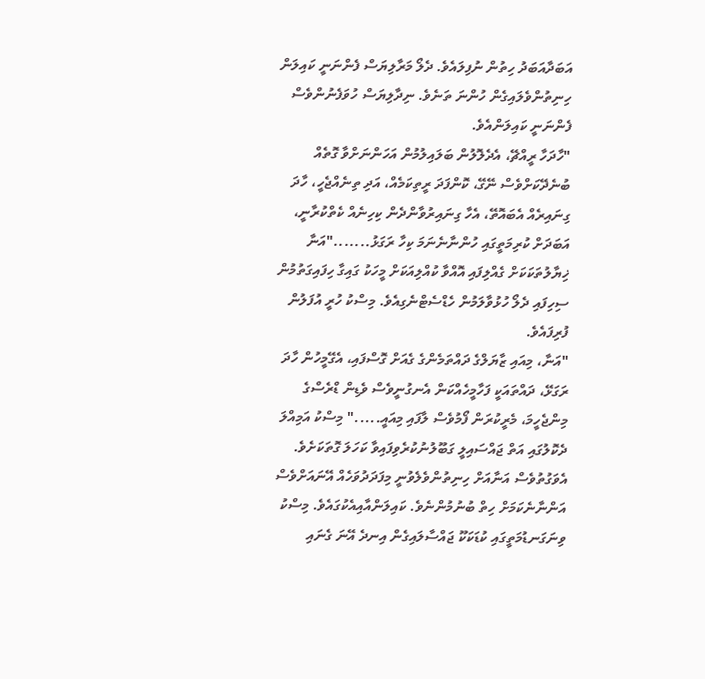އަބަދާއަބަދު ހިތުން ނުފިލައެވެ. ދެލޯ މަރާލިޔަސް ފެންނަނީ ކައިލަން ހިނިތުންވެލައިގެން ހުންނަ ތަނެވެ. ނިދާލިޔަސް ހުވަފެނުންވެސް ފެންނަނީ ކައިލަންއެވެ.
"ހާދަހާ ރީއްޗޭ، އެދެލޮލުން ބަލައިލުމުން އަހަންނަށްވާ ގޮތެއް ބުނެދޭކަށްވެސް ނޭގޭ، ކޮންފަދަ ރީތިކަމެއް، އަދި ތިނެއްޖެހީ، ހާދަ ގިނައިރެއް އެބައޮތޭ، އެހާ ގިނައިރުވާންދެން ކިހިނެއް ކެތްކުރާނީ، އަބަދަށް ކުރިމަތީގައި ހުންނާނެނަމަ ކިހާ ރަގަޅު......."އަނާ ޚިޔާލުތަކަކަށް ގެއްލިފައި އޮއްވާ ކުއްލިއަކަށް މީހަކު ގައިގާ ހިފައިގަތުމުން ސިހިފައި ދެލޯ ހުޅުވާލަމުން ހެޑްސެޓްނެގިއެވެ. މިސްކު ހުރީ އުފަލުން ފުރިފައެވެ.
"އަނާ، މިއައި ޒާޔަލްގެ ދައްތަމެންގެ ގެއަށް ގޮސްފައި، އެގޭމީހުން ހާދަ ރަގަޅޭ، ދައްތައަކީ ފަހާމީހެއްކަން އެނގުނީވެސް ވެޑިން ޑްރެސްގެ މިންޖެހީމަ، މެރީކުރަން ފޯމުވެސް ލާފައި މިއައީ....." މިސްކު އަމިއްލަ ދެކޮލުގައި އަތް ޖައްސައިލީ ގަބޫލުނުކުރެވިފައިވާ ކަހަލަ ގޮތަކަށެވެ. އެވަގުތުވެސް އަނާއަށް ހިނިތުންވެލެވުނީ މިފަދަދުވަހެއް އޭނައަށްވެސް އަންނާނެކަމަށް ހިތް ބުނުމުންނެވެ. ކައިލަންއާއިއެކުގައެވެ. މިސްކު ވިނަގަނޑުމަތީގައި ކުޑަކަކޫ ޖައްސާލައިގެން އިނދެ އޭނަ ގެނައި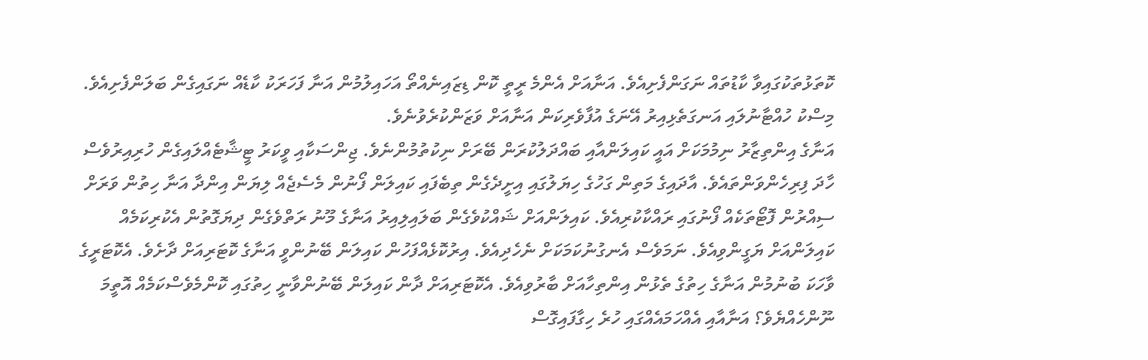ކޮތަޅުތަކުގައިވާ ކާޑުތައް ނަގަންފެށިއެވެ. އަނާއަށް އެންމެ ރީތީ ކޮން ޑިޒައިނެއްތޯ އަހައިލުމުން އަނާ ފަހަރަކު ކާޑެއް ނަގައިގެން ބަލަންފެށިއެވެ. މިސްކު ހުއްޓާނުލައި އަނގަތެޅިއިރު އޭނަގެ އުފާވެރިކަން އަނާއަށް ވަޒަންކުރެވުނެވެ.
އަނާގެ އިންތިޒާރު ނިމުމަކަށް އައީ ކައިލަންއާއި ބައްދަލުކުރަން ބޭރަށް ނިކުތުމުންނެވެ. ޖިންސަކާއި ވީކަރު ޓީޝާޓެއްލައިގެން ހުރިއިރުވެސް ހާދަ ފިރިހެންވަންތައެވެ. އާދައިގެ މަތިން ގަހުގެ ހިޔަލުގައި އިށީދެގެން ތިބެފައި ކައިލަން ފޯނުން މެސެޖެއް ލިޔަން އިންދާ އަނާ ހިތުން ވަރަށް ސިއްރުން ފޮޓޯތަކެއް ފޯނުގައި ރައްކާކުރިއެވެ. ކައިލަންއަށް ޝައްކުވެގެން ބަލައިލިއިރު އަނާގެ މޫނު ރަތްވެގެން ދިޔަގޮތުން އެކުރިކަމެއް ކައިލަންއަށް ޔަގީންވިއެވެ. ނަމަވެސް އެނގުނުކަމަކަށް ނެހެދިއެވެ. އިރުކޮޅެއްފަހުން ކައިލަން ބޭނުންވީ އަނާގެ ކޮޓަރިއަށް ދާށެވެ. އެކޮޓަރީގެ ވާހަކަ ބުނުމުން އަނާގެ ހިތުގެ ތެޅުން އިންތިހާއަށް ބާރުވިއެވެ. އެކޮޓަރިއަށް ދާން ކައިލަން ބޭނުންވާނީ ހިތުގައި ކޮންމެވެސްކަމެއް އޮތީމަ ނޫންހެއްޔެވެ؟ އަނާއާއި އެއްހަމައެއްގައި ހުރެ ހިގާފައިގޮސް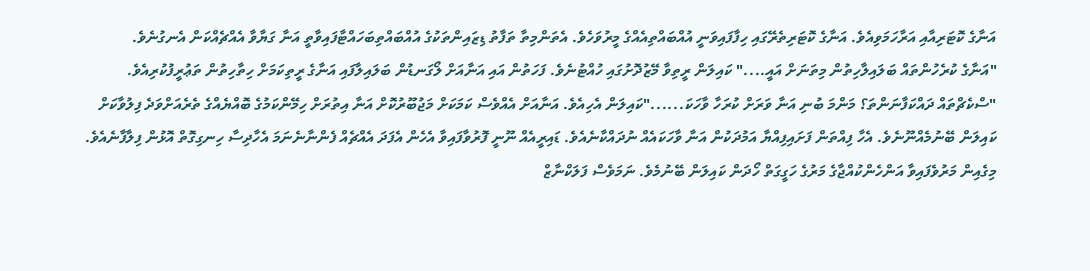އަނާގެ ކޮޓަރިއާއި އަރާހަމަވިއެވެ. އަނާގެ ކޮޓަރިތެރޭގައި ހިފާފައިވަނީ އުއްބައްތިއެއްގެ މީރުވަހެވެ. އެތަންމިތާ ތަފާތު ޑިޒައިންތަކުގެ އުއްބައްތިބަހައްޓާފައިވާތީ އަނާ ގަޔާވާ އެއްޗެއްކަން އެނގުނެވެ.
"އަނާގެ ކުރެހުންތައް ބަލައިލާހިތުން މިތަނަށް އައީ...." ކައިލަން ރީތިވާ މޭޒުދޮށުގައި ހުއްޓުނެވެ. ފަހަތުން އައި އަނާއަށް ލޯގަނޑުން ބަލައިލާފައި އަނާގެ ރީތިކަމަށް ހިތާހިތުން ތަޢުރީފުކުރިއެވެ.
"ސްކެޗްތައް ދައްކަފާނަންތަ؟ މަންމަ ބުނި އަނާ ވަރަށް ކުރަހާ ވާހަކަ......"ކައިލަން އެހިއެވެ. އަނާއަށް އެއްވެސް ކަމަކަށް މަޖުބޫރުކޮށް އަނާ އިތުރަށް ހިމޭންކަމުގެ ބޮއްޔެއްގެ ތެރެއަށްވަދެ ފިލުވާކަށް ކައިލަން ބޭނުމެއްނޫނެވެ. އެހާ ފިއްތަން ފަށައިފިއްޔާ އަމުދަކުން އަނާ ވާހަކައެއް ނުދައްކާނެއެވެ. ޑައިރީއެއް ނޫނީ ފޮރުވާފައިވާ އެހެން އެފަދަ އެއްޗެއް ފެންނާނެނަމަ އެހާދިސާ ހިނގިގޮތް އޮޅުން ފިލާފާނެއެވެ. މިގެއިން މަރުވެފައިވާ އަންހެންކުއްޖާގެ މަރުގެ ހަގީގަތް ހޯދަން ކައިލަން ބޭނުމެވެ. ނަމަވެސް ފަލަކްނާޒް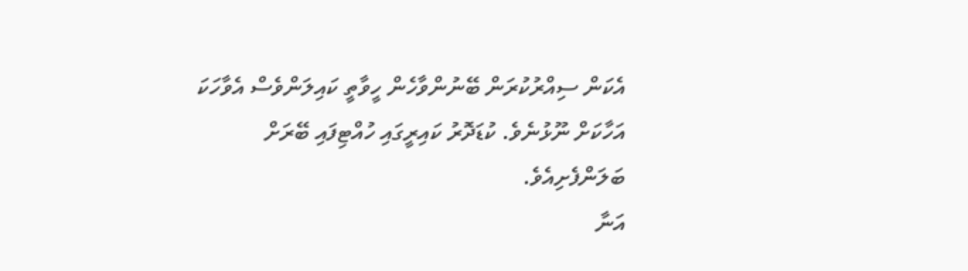އެކަން ސިއްރުކުރަން ބޭނުންވާހެން ހީވާތީ ކައިލަންވެސް އެވާހަކަ އަހާކަށް ނޫޅުނެވެ. ކުޑަދޮރު ކައިރީގައި ހުއްޓިފައި ބޭރަށް ބަލަންފެށިއެވެ.
އަނާ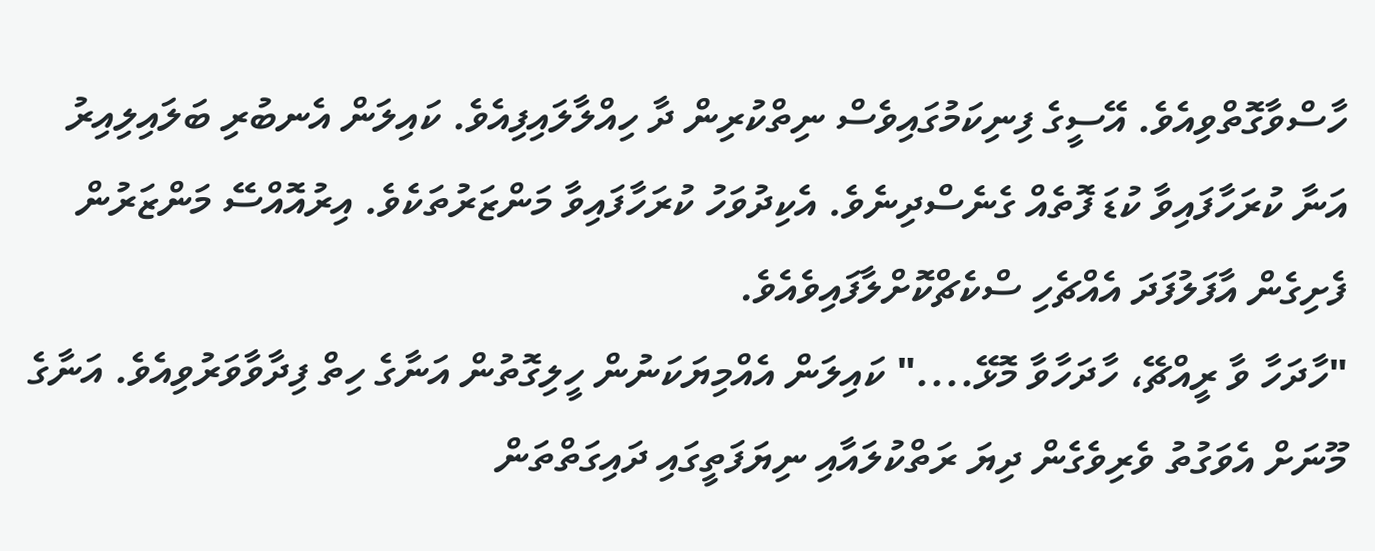ހާސްވާގޮތްވިއެވެ. އޭސީގެ ފިނިކަމުގައިވެސް ނިތްކުރިން ދާ ހިއްލާލައިފިއެވެ. ކައިލަން އެނބުރި ބަލައިލިއިރު އަނާ ކުރަހާފައިވާ ކުޑަ ފޮތެއް ގެނެސްދިނެވެ. އެކިދުވަހު ކުރަހާފައިވާ މަންޒަރުތަކެވެ. އިރުއޮއްސޭ މަންޒަރުން ފެށިގެން އާފަލުފަދަ އެއްޗެހި ސްކެޗްކޮށްލާފައިވެއެވެ.
"ހާދަހާ ވާ ރީއްޗޭ، ހާދަހާވާ މޮޅޭ...." ކައިލަން އެއްމިޔަކަނުން ހީލިގޮތުން އަނާގެ ހިތް ފިދާވާވަރުވިއެވެ. އަނާގެ މޫނަށް އެވަގުތު ވެރިވެގެން ދިޔަ ރަތްކުލައާއި ނިޔަފަތީގައި ދައިގަތްތަން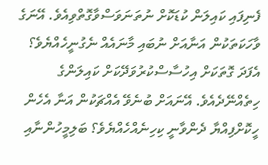ފެނިފައި ކައިލަން ކުޑަކޮށް ނުތަނަވަސްވާގޮތްވިއެވެ. އޭނަގެ ވާހަކަތަކުން އަނާއަށް ނުބައި މާނައެއް ނެގުނީހެއްޔެވެ؟ އެފަދަ ގޮތަކަށް އިހުސާސްކުރުވަދޭކަށް ކައިލަންގެ ހިތެއްނޭދެއެވެ. އޭނައަށް ބުނެވޭ އެއްޗަކުން އަނާ އެހެން ހީކޮށްފިއްޔާ ދެންވާނީ ކިހިނެއްހެއްޔެވެ؟ ބަލިމީހުންނާއި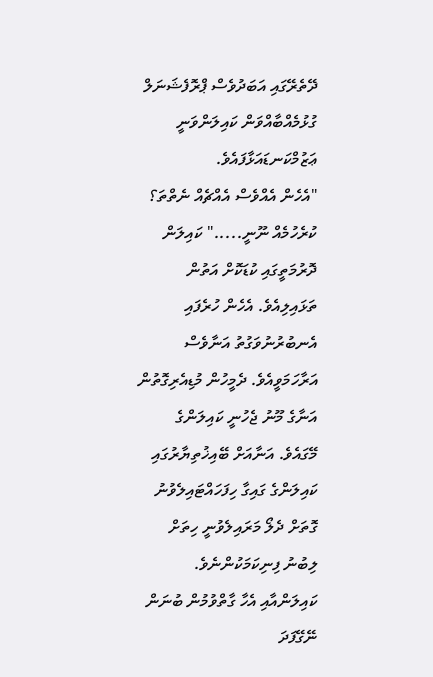ދޭތެރޭގައި އަބަދުވެސް ޕްރޮފެޝަނަލް ގުޅުމެއްބާއްވަން ކައިލަންވަނީ ޢަޒުމްކަނޑައަޅާފައެވެ.
"އެހެން އެއްވެސް އެއްޗެއް ނެތްތަ؟ ކުރެހުމެއް ނޫނީ....." ކައިލަން ދޮރުމަތީގައި ކުޑަކޮށް އަތުން ތަޅައިލިއެވެ. އެހެން ހުރެފައި އެނބުރުނުވަގުތު އަނާވެސް އަރާހަމަވީއެވެ. ދެމީހުން މުޑިއެރިގޮތުން އަނާގެ މޫނު ޖެހުނީ ކައިލަންގެ މޭގައެވެ. އަނާއަށް ބޭއިޚުތިޔާރުގައި ކައިލަންގެ ގައިގާ ހިފަހައްޓައިލެވުނު ގޮތަށް ދެލޯ މަރައިލެވުނީ ހިތަށް ލިބުނު ފިނިކަމަކުންނެވެ. ކައިލަންއާއި އެހާ ގާތްވުމުން ބުނަން ނޭގޭފަދަ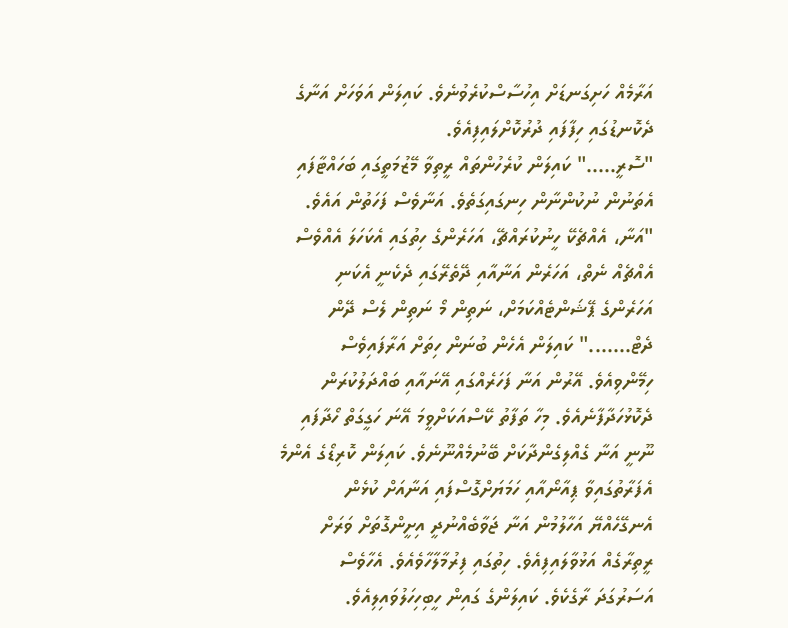އަރާމެއް ހަށިގަނޑަށް އިހުސާސްކުރެވުނެވެ. ކައިލަން އަވަހަށް އަނާގެ ދެކޮނޑުގައި ހިފާފައި ދުރުކޮށްލައިފިއެވެ.
"ސޮރީ....." ކައިލަން ކުރެހުންތައް ރީތިވާ މޭޒުމަތީގައި ބަހައްޓާފައި އެތަނުން ނުކުންނާން ހިނގައިގަތެވެ. އަނާވެސް ފަހަތުން އައެވެ.
"އަނާ، އެއްޗެކޭ ހީނުކުރައްޗޭ، އަހަރެންގެ ހިތުގައި އެކަހަލަ އެއްވެސް އެއްޗެއް ނެތް، އަހަރެން އަނާއާއި ދޭތެރޭގައި ދެކެނީ އެކަނި އަހަރެންގެ ޕޭޝަންޓެއްކަމަށް، ނަތިން މޯ ނަތިން ލެސް ދޭން ދެޓް......." ކައިލަން އެހެން ބުނަން ހިތަށް އަރާފައިވެސް ހިމޭންވިއެވެ. އޭރުން އަނާ ފަހަރެއްގައި އޭނައާއި ބައްދަލުކުރަން ދެކޮޅުހަދާފާނެއެވެ. މިހާ ތަފާތު ކޭސްއަކަށްވީމަ އޭނަ ހަގީގަތް ހޯދާފައި ނޫނީ އަނާ ގެއްލިގެންދާކަށް ބޭނުމެއްނޫނެވެ. ކައިލަން ކޮރިޑޯގެ އެންމެ އެފަރާތުގައިވާ ޕިއާނޯއާއި ހަމަޔަށްގޮސްފައި އަނާއަށް ކުޅެން އެނގޭހެއްޔޭ އަހާލުމުން އަނާ ޖަވާބެއްނުދީ އިށީންގޮތަށް ވަރަށް ރީތިރާގެއް އަޅުވާލައިފިއެވެ. ހިތުގައި ފިރުމާލާހާވެއެވެ. އެހާވެސް އަސަރުގަދަ ރާގެކެވެ. ކައިލަންގެ ގައިން ހީބިހިހަލުވައިލިއެވެ.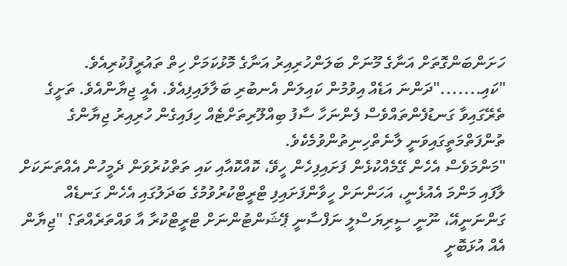ހަށަންބަންގޮތަށް އަނާގެ މޫނަށް ބަލަންހުރިއިރު އަނާގެ މޮޅުކަމަށް ހިތް ތައުރީފުކުރިއެވެ.
"ކައި......."ދަންނަ އަޑެއް އިވުމުން ކައިލަން އެނބުރި ބަލާލައިފިއެވެ. އެއީ ޖިޔާންއެވެ. ތަށީގެ ތެރޭގައިވާ ގަނޑުފެންތައްވެސް ފެންނަހާ ސާފު ބިއްލޫރިތަށްޓެއް ހިފައިގެން ހުރިއިރު ޖިޔާންގެ ތުންފަތްމަތީގައިވަނީ ލާނެތްހިނިތުންވުމެކެވެ.
"މަންމަވެސް އެހެން ގޭމެއްކުޅެން ފަށައިފިހެން ހީވޭ، ކޮއްކޮއާއި ކައި ތަތްކުރުވަން ދެމީހުން އެއްތަނަކަށް ލާފައި މަންމަ އެއުޅެނީ، އަހަންނަށް ހީވާންފަށައިފި ޓްރީޓްކުރުވުމުގެ ބަދަލުގައި އެހެން ގަނޑެއް ގަންނަނީއޭ، ނޫނީ ސީރިޔަސްލީ ނަފްސާނީ ޕޭޝަންޓުންނަށް ޓްރީޓްކުރާ އާ ވައްތަރެއްތަ؟ "ޖިޔާން އެއް އުޅަބޮށީ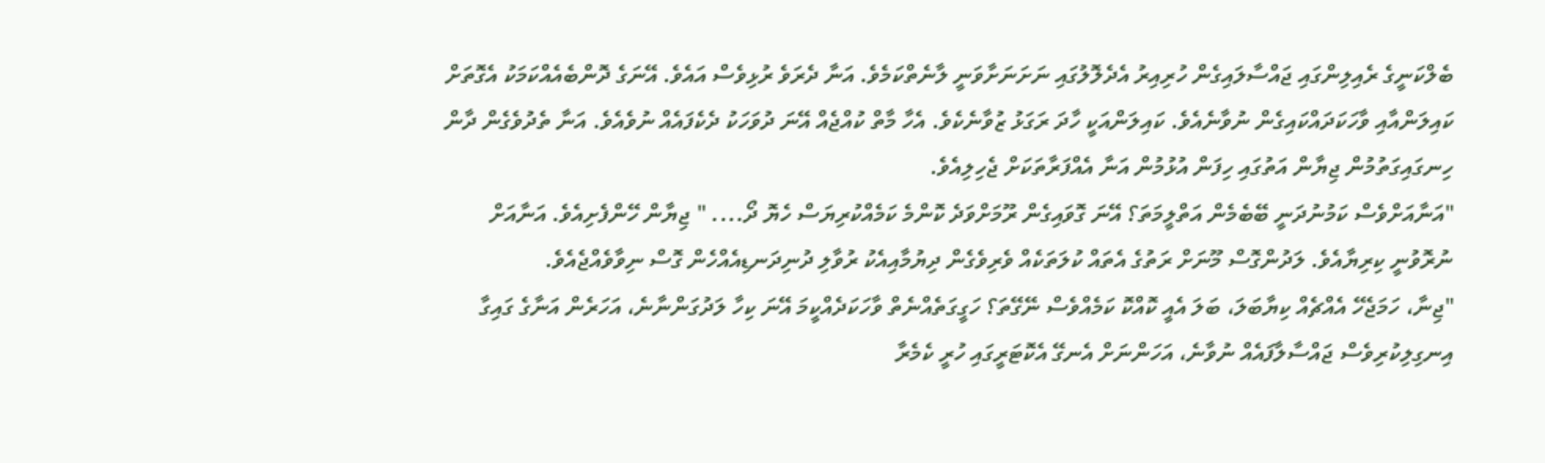ބެލްކަނީގެ ރެއިލިންގައި ޖައްސާލައިގެން ހުރިއިރު އެދެލޮލުގައި ނަށަނަށާވަނީ ލާނެތްކަމެވެ. އަނާ ދެރަވެ ރުޅިވެސް އައެވެ. އޭނަގެ ދޮންބެއެއްކަމަކު އެގޮތަށް ކައިލަންއާއި ވާހަކަދައްކައިގެން ނުވާނެއެވެ. ކައިލަންއަކީ ހާދަ ރަގަޅު ޒުވާނެކެވެ. އެހާ މާތް ކުއްޖެއް އޭނަ ދުވަހަކު ދެކެފައެއް ނުވެއެވެ. އަނާ ތެދުވެގެން ދާން ހިނގައިގަތުމުން ޖިޔާން އަތުގައި ހިފަން އުޅުމުން އަނާ އެއްފަރާތަކަށް ޖެހިލިއެވެ.
"އަނާއަށްވެސް ކަމުނުދަނީ ބޭބެމެން އަތްލީމަތަ؟ އޭނަ ގޮވައިގެން ރޫމަށްވަދެ ކޮންމެ ކަމެއްކުރިޔަސް ހެޔޮ ދޯ.... " ޖިޔާން ހޭންފެށިއެވެ. އަނާއަށް ނުރޮވުނީ ކިރިޔާއެވެ. ލަދުންގޮސް މޫނަށް ރަތުގެ އެތައް ކުލަތަކެއް ވެރިވެގެން ދިޔުމާއިއެކު ރުވާލި ދުނިދަނޑިއެއްހެން ގޮސް ނިވާވެއްޖެއެވެ.
"ޖިނާ، ހަމަޖެހޭ އެއްޗެއް ކިޔާބަލަ، ބަލަ އެއީ ކޮއްކޮ ކަމެއްވެސް ނޭގޭތަ؟ ހަގީގަތެއްނެތް ވާހަކަދެއްކީމަ އޭނަ ކިހާ ލަދުގަންނާނެ، އަހަރެން އަނާގެ ގައިގާ އިނގިލިކުރިވެސް ޖައްސާލާފައެއް ނުވާނެ، އަހަންނަށް އެނގޭ އެކޮޓަރީގައި ހުރީ ކެމެރާ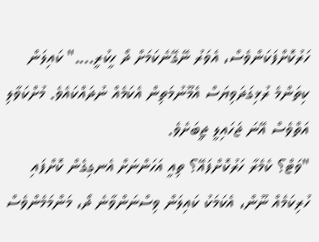ހަރުކޮށްފަކަންވެސް، އެވަރު ނޭގޭނެކަމަށް ދޯ ހީކުރީ...." ކައިލަން ކިތަންމެ ރުޅިގަދަވިޔަސް އެމޫނުމަތިން އެކަމެއް ނުދައްކައެވެ. މުށްކަވާލި އަތްވެސް އޭނަ ޖަހައިލީ ޖީބަށެވެ.
"ވަޓް؟ ކެމެރާ ހަރުކޮށްފައޭ؟ ތިއީ އަހަންނަށް އެނގިގެން ކޮށްފައި ހުރިކަމެއް ނޫން، އެކަމަކު ކައިލަން ވިސްނަންވާނެ ދޯ، މަންމަމެންވެސް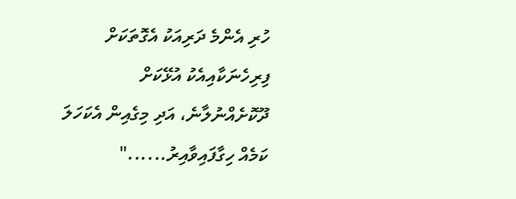ހުރި އެންމެ ދަރިއަކު އެގޮތަކަށް ފިރިހެނަކާއިއެކު އުޅޭކަށް ދޫކޮށެއްނުލާނެ، އަދި މިގެއިން އެކަހަލަ ކަމެއް ހިގާފައިވާއިރު......"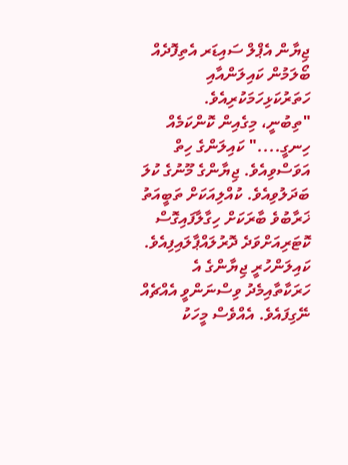ޖިޔާން އެޕްލް ސައިޑަރ އެތިފޮދެއް ބޯލަމުން ކައިލަންއާއި ހަތަރުކަޅިހަމަކުރިއެވެ.
"ތިބުނީ، މިގެއިން ކޮންކަމެއް ހިނގީ...." ކައިލަންގެ ހިތް އަވަސްވިއެވެ. ޖިޔާންގެ މޫނުގެ ކުލަ ބަދަލުވިއެވެ. ކުއްލިއަކަށް ތަބީއަތު ޚަރާބުވެ ބާރަކަށް ހިގާލާފައިގޮސް ކޮޓަރިއަށްވަދެ ދޮރުލައްޕާލައިފިއެވެ. ކައިލަންހުރީ ޖިޔާންގެ އެ ހަރަކާތާއިމެދު ވިސްނަންވީ އެއްޗެއް ނޭގިފައެވެ. އެއްވެސް މީހަކު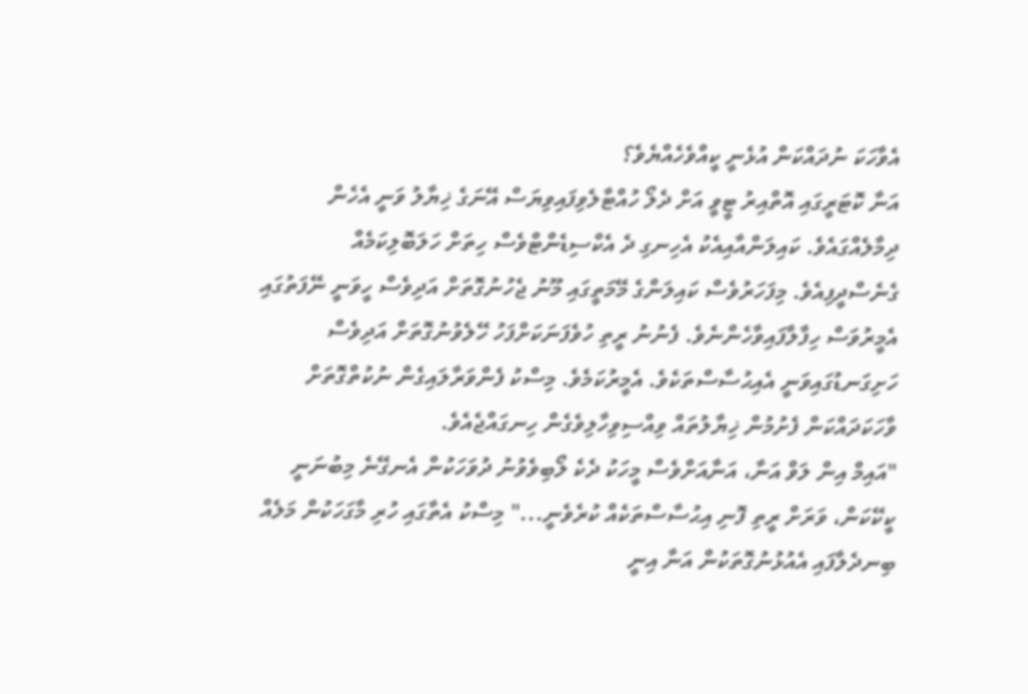އެވާހަކަ ނުދައްކަން އުޅެނީ ކީއްވެހެއްޔެވެ؟
އަނާ ކޮޓަރީގައި އޮތްއިރު ޓީވީ އަށް ދެލޯ ހުއްޓާލެވިފައިވިޔަސް އޭނަގެ ޚިޔާލު ވަނީ އެހެން ދިމާލެއްގައެވެ. ކައިލަންއާއިއެކު އެހިނގި ދެ އެކްސިޑެންޓްވެސް ހިތަށް ހަލަބޮލިކަމެއް ގެނެސްދީފިއެވެ. މިފަހަރުވެސް ކައިލަންގެ މޭމަތީގައި މޫނު ޖެހުނުގޮތަށް އަދިވެސް ހީވަނީ ނޭފަތުގައި އެމީރުވަސް ހިފާލާފައިވާހެންނެވެ. ފެނުނު ރީތި ހުވެފަނަކަށްފަހު ހޭލެވުނުގޮތަށް އަދިވެސް ހަށިގަނޑުގައިވަނީ އެއިޙުސާސްތަކެވެ. އެމީރުކަމެވެ. މިސްކު ފެންވަރާލައިގެން ނުކުތްގޮތަށް ވާހަކަދައްކަން ފެށުމުން ޚިޔާލުތައް ވިއްސިވިހާލިވެގެން ހިނގައްޖެއެވެ.
"އައިމް އިން ލަވް އަނާ، އަނާއަށްވެސް މީހަކު ދެކެ ލޯބިވެވުނު ދުވަހަކުން އެނގޭނެ މިބުނަނީ ކީކޭކަން، ވަރަށް ރީތި ފޮނި އިޙުސާސްތަކެއް ކުރެވެނީ..." މިސްކު އެތާގައި ހުރި މާގަހަކުން މަލެއް ބިނދެލާފައި އެއުޅުނުގޮތަކުން އަނާ އިނީ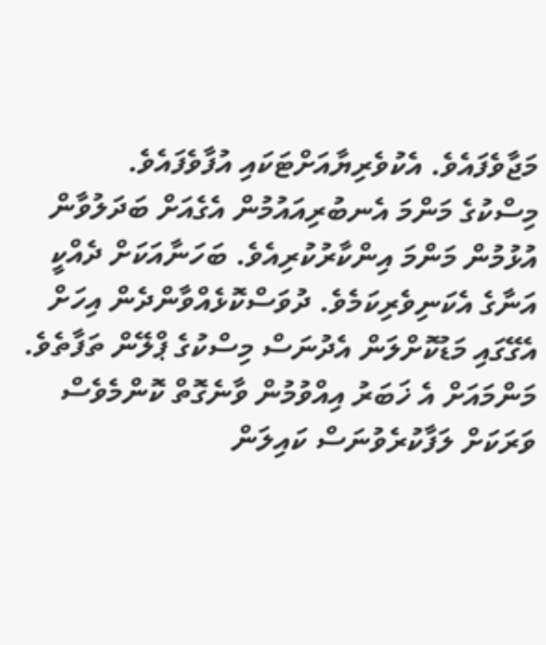މަޖާވެފައެވެ. އެކުވެރިޔާއަށްޓަކައި އުފާވެފައެވެ.
މިސްކުގެ މަންމަ އެނބުރިއައުމުން އެގެއަށް ބަދަލުވާން އުޅުމުން މަންމަ އިންކާރުކުރިއެވެ. ބަހަނާއަކަށް ދެއްކީ އަނާގެ އެކަނިވެރިކަމެވެ. ދުވަސްކޮޅެއްވާންދެން އިހަށް އެގޭގައި މަޑުކޮށްލަން އެދުނަސް މިސްކުގެ ޕްލޭން ތަފާތެވެ. މަންމައަށް އެ ޚަބަރު އިއްވުމުން ވާނެގޮތް ކޮންމެވެސް ވަރަކަށް ލަފާކުރެވުނަސް ކައިލަން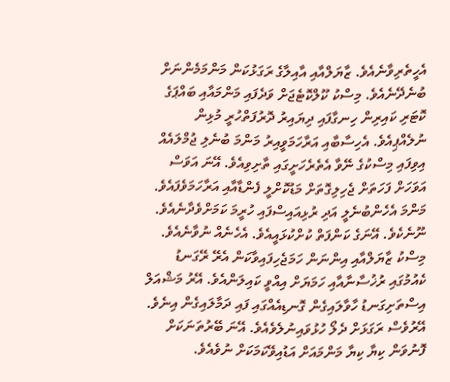އެހީތެރިވާނެއެވެ. ޒާޔަލްއާއި އާއިލާގެ ރަގަޅުކަން މަންމަމެންނަށް ބުނެދޭނެއެވެ. މިސްކު ކޫލްކޮޓެޖަށް ވަދެފައި މަންމައާއި ބައްޕަގެ ކޮޓަރި ކައިރިން ހިނގާފައި ދިޔައިރު ދޮރުފަތްހުރީ މުޅިން ނުލެއްޕިއެވެ. އެހިސާބާއި އަރާހަމަވީއިރު މަންމަ ބުނެލި ޖުމްލައެއް އިވިފައި މިސްކުގެ ނޭވާ އެތެރެހަށީގައި ތާށިވިއެވެ. އޭނަ އަވަސް އަވަހަށް ފަހަތަށް ޖެހިލިގޮތަށް މަޑުކޮށްލީ ފެންޑާއާއި އަރާހަމަވެފައެވެ. މަންމަ އެހެންބުނެލީ އަދި ރުޅިއައިސްފައި ހުރީމަ ކަމަށްވެދާނެއެވެ. ނޫނެކެވެ. އޭނަގެ ކަންފަތް ކުށްކުޅައީއެވެ. އެހެނެއް ނުވާނެއެވެ.
މިސްކު ޒާޔަލްއާއި އިންނަން ހަމަޖެހިފައިވާކަން އެރޭ ރޭގަނޑު ކެއުމުގައި ރުޚުސާނާއާއި ހަމަޔަށް އިއްވީ ކައިލަންއެވެ. އޭރު މަޝްއަލް އިސްތަށިގަނޑު ހާވާލައިގެން ގޮނޑިއެއްގައި ފައި ދަމާލައިގެން އިނެވެ. އޭރުވެސް ރަގަޅަށް ދެލޯ ހުޅުވައިނުލެވެއެވެ. އޭނަ ބޭރުތަނަކަށް ފޮނުވަން ކިޔާ ކިޔާ މަންމައަށް އަޑުއިވޭކަމަކަށް ނުވެއެވެ.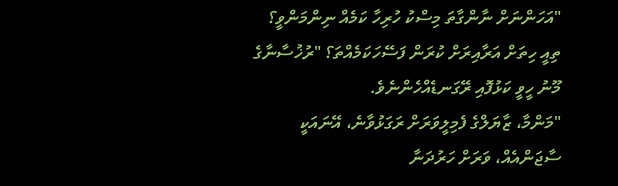"އަހަންނަށް ނާންގާތަ މިސްކު ހުރިހާ ކަމެއް ނިންމަންވީ؟ ތިއީ ހިތަށް އަރާއިރަށް ކުރަން ފަސޭހަކަމެއްތަ؟ "ރުޚުސާނާގެ މޫނު ހީވީ ކަޅުފޮއި ރޭގަނޑެއްހެންނެވެ.
"މަންމާ، ޒާޔަލްގެ ފެމިލީވަރަށް ރަގަޅުވާނެ، އޭނައަކީ ސާޖަންއެއް، ވަރަށް ހަރުދަނާ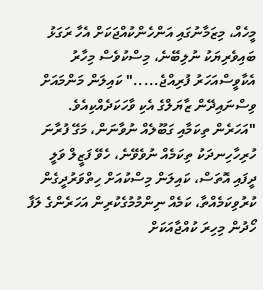މީހެއް، މިޒަމާނުގައި އަންހެންކުއްޖަކަށް އެހާ ރަގަޅު ބައިވެރިޔަކު ނުލިބޭނެ، މިސްކުވެސް މިހާރު އެކާވީސްއަހަރު ފުރިއްޖެ....." ކައިލަން މަންމައަށް ވިސްނައިދޭން ޒާޔަލްގެ އެކި ވާހަކަދެއްކިއެވެ.
"އަހަރެން ތިކަމާއި ގަބޫލެއް ނުވާނަން، މަގޭ ފުރާނަ ހުރިހާހިނދަކު ތިކަމެއް ނުވެވޭނެ، ހެވޭ ފަޒީލް ވަލީ ދީފައި އޮތަސް، ކައިލަން މިސްކުއަށް ހިތްވަރުދީގެން ކުރުވިކަމެއްތާ، ކަމެއް ނިންމުމުގެކުރިން އަހަރެންގެ ލަފާ ހޯދުން މިހިރަ ކުއްޖާއަކަށް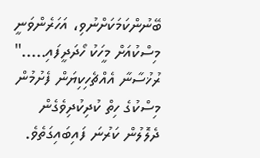ބޭނުންކަމަކަށްނުވި، އަހަރެންވަނީ މިސްކުއަށް މީހަކު ހޯދަދީފައި....." ރުޚުސާނާ އެއްޗެހިކިޔަން ފެށުމުން މިސްކުގެ ހިތް ކުދިކުދިވެގެން ދެލޮލުން ކަރުނަ ފައިބައިގަތެވެ.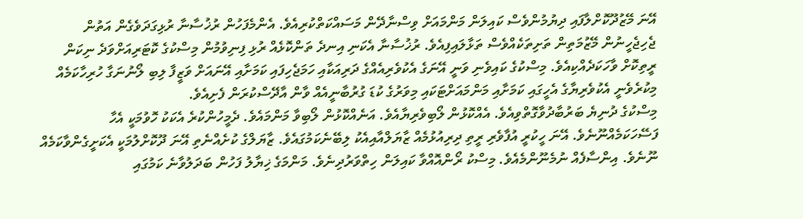އޭނަ މޭޒުދޫކޮށްލާފައި ދިޔުމުންވެސް ކައިލަން މަންމައަށް ވިސްނާދޭން މަސައްކަތްކުރިއެވެ. އެންމެފަހުން ރުޚުސާނާ ރުޅިގަދަވެގެން އަތުން ޖެހިޖެހީނުން މޭޒުމަތިން ތަށިތަކެއްވެސް ތަޅާލައިފިއެވެ. ރުޚުސާނާ އެކަނި އިނދެ ތަންކޮޅެއް ރުޅި ފިނިވުމުން މިސްކުގެ ކޮޓަރިއަށްވަދެ ނިކަން ރީތިކޮށް ވާހަކަދެއްކިއެވެ. މިސްކުގެ ކައިވެނި ވަނީ އޭނަގެ އެކުވެރިއެއްގެ ދަރިއަކާއި ހަމަޖެހިފައި ކަމަށާއި އޭނައަށް ވަޒީފާ ލިބި ލޯނުނަގާ ހުރިހާކަމެއް މިކުރެވެނީ އެކުވެރިޔާގެ އެހީގައި ކަމަށާއި މަންމައަށްޓަކައި މިވަރުގެ ކުޑަ ގުރުބާނީއެއް ވާން އާދޭސްކުރަން ފެށިއެވެ.
މިސްކުގެ ދުނިޔެ ބަރުބާދުވާގޮތްވިއެވެ. އެއްކޮޅުން ލޯބިވެރިޔާއެވެ. އަނެއްކޮޅުން ލޯބިވާ މަންމައެވެ. ދެމީހުންކުރެ އެކަކު ހޮވުމަކީ އެހާ ފަސޭހަކަމެއްނޫނެވެ. އޭނަ ހީކުރީ އުފާވެރި ރީތި ދިރިއުޅުމެއް ޒާޔަލްއާއިއެކު ލިބޭނެކަމުގައެވެ. ޒާޔަލްގެ ކުށެއްނެތި އޭނަ ދޫކޮށްލުމަކީ އެކަށީގެންވާކަމެއް ނޫނެވެ. އިންސާފެއް ނުމެނޫންމެއެވެ. މިސްކު ރޯންއޮއްވާ ކައިލަން ހިތްވަރުދިނެވެ. މަންމަގެ ޚިޔާލު ފަހުން ބަދަލުވާނެ ކަމުގައި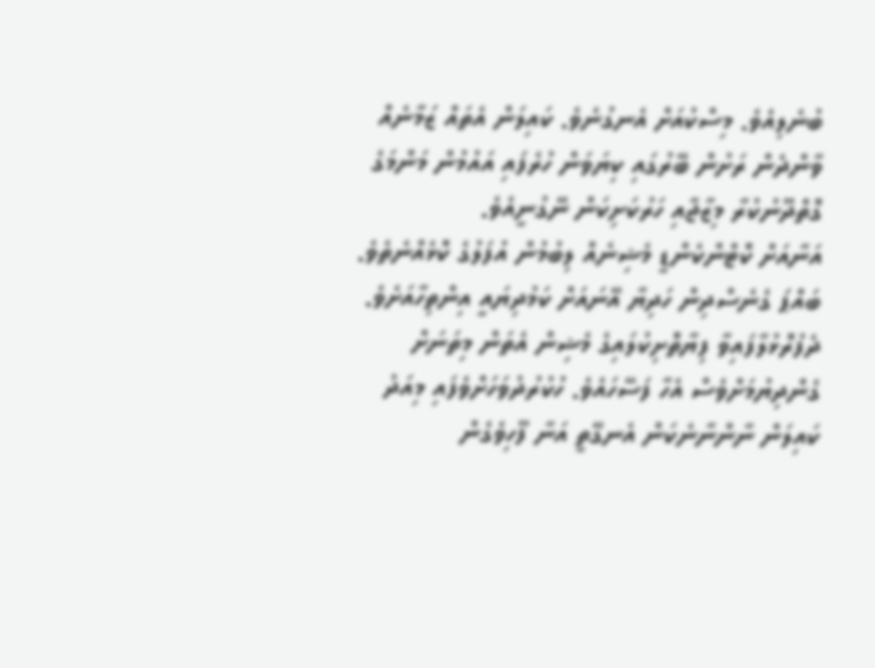ބުނެލިއެވެ. މިސްކުއަށް އެނގުނެވެ. ކައިލަން އެތައް ޒަމާނެއް ވާންދެން ރަށުން ބޭރުގައި ކިޔަވަން ހުރެފައި އައުމުން މަންމަގެ ގޮތްދޫނުކުރާ މިޒާޖާއި ހަރުކަށިކަން ނޭގުނީއެވެ.
އަނާއަށް ކޮޓްންކެންޑީ މެޝިނެއް ލިބުމުން އުފަލުގެ ކޮޅެއްނެތެވެ. ބައްޕަ ގެނެސްދިން ހަދިޔާ އޭނައަށް ކަމުދިޔައީ އިންތިހާއަށެވެ. ދެފުރޮޅުލާފައިވާ ފިޔާތޮށިކުލައިގެ މެޝިން އެތަން މިތަނަށް ގެންދިޔުމަށްވެސް އެހާ ފަސޭހައެވެ. ހުކުރުދުވަހަށްވެފައި މިއަދު ކައިލަން ނާންނާނެކަން އެނގޭތީ އަނާ ފޫހިވެގެން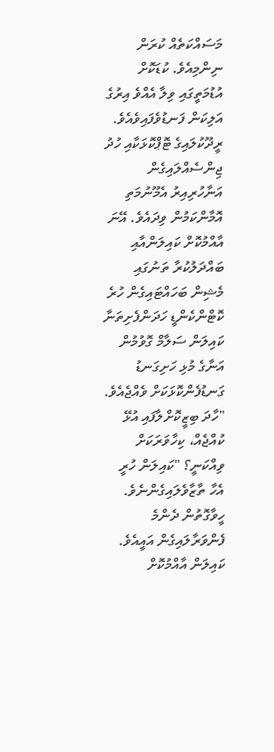މަސައްކަތެއް ކުރަން ނިންމިއެވެ. ކުޑަކޮށް އުޑުމަތީގައި ވިލާ އެއްވެ އިރުގެ އަލިކަން ފަނޑުވެފައިވެއެވެ. ރީދޫކުލައިގެ ޓޮޕްކޮޅަކާއި ހުދު ޖިންސެއްލައިގެން އަނާހުރިއިރު އެމޫނުމަތި އޮމާންކަމުން ވިދައެވެ. އޭނަ އާއްމުކޮށް ކައިލަންއާއި ބައްދަލުކުރާ ތަނުގައި މެޝިން ބަހައްޓައިގެން ހުރެ ކޮޓްންކެންޑީ ހަދަންފެށިތަނާ ކައިލަން ސަލާމް ގޮވުމުން އަނާގެ މުޅި ހަށިގަނޑު ގަނޑުފެންކޮޅަކަށް ވެއްޖެއެވެ.
"ހާދަ ބިޒީކޮށްލާފައި އުޅޭ ކުއްޖެއް، ކިހާވަރަކަށް ވިއްކަނީ؟ "ކައިލަން ހުރީ އެހާ ތާޒާވެލައިގެންނެވެ. ހީވާގޮތުން ދެންމެ ފެންވަރާލައިގެން އައީއެވެ. ކައިލަން އާއްމުކޮށް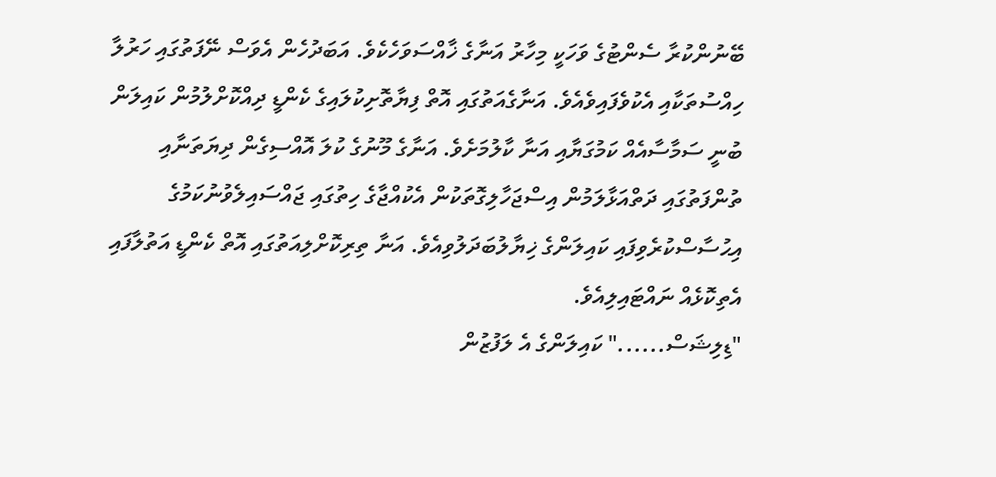ބޭނުންކުރާ ސެންޓުގެ ވަހަކީ މިހާރު އަނާގެ ޚާއްސަވަހެކެވެ. އަބަދުހެން އެވަސް ނޭފަތުގައި ހަރުލާ ހިއްސުތަކާއި އެކުވެފައިވެއެވެ. އަނާގެއަތުގައި އޮތް ފިޔާތޮށިކުލައިގެ ކެންޑީ ދިއްކޮށްލުމުން ކައިލަން ބުނީ ސަމާސާއެއް ކަމުގަޔާއި އަނާ ކާލުމަށެވެ. އަނާގެ މޫނުގެ ކުލަ އޮއްސިގެން ދިޔަތަނާއި ތުންފަތުގައި ދަތްއަޅާލަމުން އިސްޖަހާލިގޮތަކުން އެކުއްޖާގެ ހިތުގައި ޖައްސައިލެވުނުކަމުގެ އިޙުސާސްކުރެވިފައި ކައިލަންގެ ޚިޔާލުބަދަލުވިއެވެ. އަނާ ތިރިކޮށްލިއަތުގައި އޮތް ކެންޑީ އަތުލާފައި އެތިކޮޅެއް ނައްޓައިލިއެވެ.
"ޑިލިޝަސް......" ކައިލަންގެ އެ ލަފުޒުން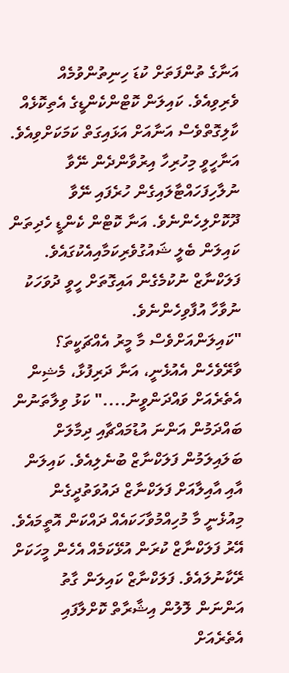އަނާގެ ތުންފަތަށް ކުޑަ ހިނިތުންވުމެއް ވެރިވިއެވެ. ކައިލަން ކޮޓްންކެންޑީގެ އެތިކޮޅެއް ކާލިގޮތްވެސް އަނާއަށް އަޅައިގަތް ކަމަކަށްވިއެވެ. އަނާހީވީ މިހުރިހާ އިރުވާންދެން ނޭވާ ނުލާހިފަހައްޓާލައިގެން ހުރެފައި ނޭވާ ދޫކޮށްލިހެންނެވެ. އަނާ ކޮޓްން ކެންޑީ ހެދިތަން ކައިލަން ބެލީ ޝައުގުވެރިކަމާއިއެކުގައެވެ. ފަލަކްނާޒް ނުކުމެގެން އައިގޮތަށް ހީވީ ދުވަހަކު ނުވާހާ އުފާވިހެންނެވެ.
"ކައިލަންއަށްވެސް މާ މީރު އެއްޗަކީތަ؟ ވާރޭވެހެން އެއުޅެނީ، އަނާ ދަރިފުޅާ، މެޝިން އެތެރެއަށް ވައްދަންވީނު...." ކަޅު ވިލާތަނުން ބައްދަމުން އަންނަ އުޑުމައްޗާއި ދިމާލަށް ބަލައިލަމުން ފަލަކްނާޒް ބުނެލިއެވެ. ކައިލަން އާއި އާއިލާއަށް ފަލަކްނާޒް ދައުވަތުދީގެން މިއުޅެނީ މާ މުހިއްމުވާހަކައެއް ދައްކަން އޮތީމައެވެ. އޭރު ފަލަކްނާޒް ކުރަން އުޅޭކަމެއް އެހެން މީހަކަށް ރޭކާނުލައެވެ. ފަލަކްނާޒް ކައިލަން ގާތު އަންނަން ލޮލުން އިޝާރާތް ކޮށްލާފައި އެތެރެއަށް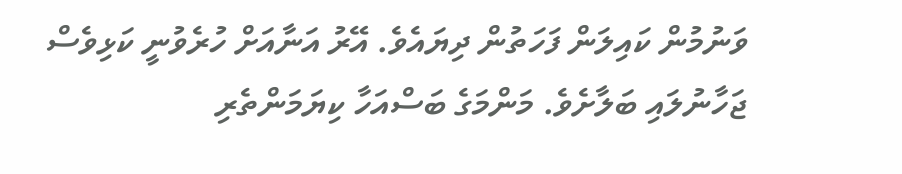ވަނުމުން ކައިލަން ފަހަތުން ދިޔައެވެ. އޭރު އަނާއަށް ހުރެވުނީ ކަޅިވެސް ޖަހާނުލައި ބަލާށެވެ. މަންމަގެ ބަސްއަހާ ކިޔަމަންތެރި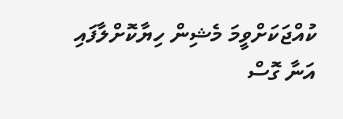ކުއްޖަކަށްވީމަ މެޝިން ހިޔާކޮށްލާފައި އަނާ ގޮސް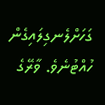ގަހަށްލެނގިލައިގެން ހުއްޓުނެވެ. ވާރޭގެ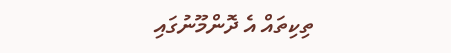ތިކިތައް އެ ދޮންމޫނުގައި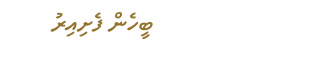ބީހެން ފެށިއިރު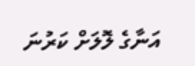އަނާގެ ލޮލަށް ކަރުނަ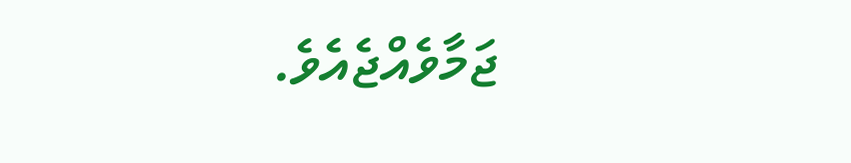ޖަމާވެއްޖެއެވެ.